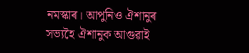নমস্কাৰ। আপুনিও ঐশানুৰ সভ্যহৈ ঐশানুক আগুৱাই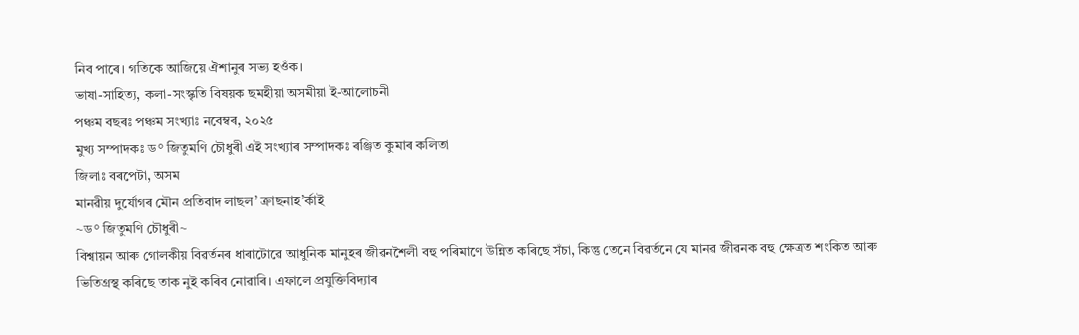নিব পাৰে। গতিকে আজিয়ে ঐশানুৰ সভ্য হওঁক।
ভাষা-সাহিত্য, কলা-সংস্কৃতি বিষয়ক ছমহীয়া অসমীয়া ই-আলোচনী
পঞ্চম বছৰঃ পঞ্চম সংখ্যাঃ নবেম্বৰ, ২০২৫
মুখ্য সম্পাদকঃ ড° জিতুমণি চৌধুৰী এই সংখ্যাৰ সম্পাদকঃ ৰঞ্জিত কুমাৰ কলিতা
জিলাঃ বৰপেটা, অসম
মানৱীয় দুৰ্যোগৰ মৌন প্ৰতিবাদ লাছল’ ক্ৰাছনাহ’ৰ্কাই
~ড° জিতুমণি চৌধুৰী~
বিশ্বায়ন আৰু গোলকীয় বিৱৰ্তনৰ ধাৰাটোৱে আধুনিক মানুহৰ জীৱনশৈলী বহু পৰিমাণে উন্নিত কৰিছে সঁচা, কিন্তু তেনে বিৱৰ্তনে যে মানৱ জীৱনক বহু ক্ষেত্ৰত শংকিত আৰু ভিতিগ্ৰস্থ কৰিছে তাক নুই কৰিব নোৱাৰি। এফালে প্ৰযুক্তিবিদ্যাৰ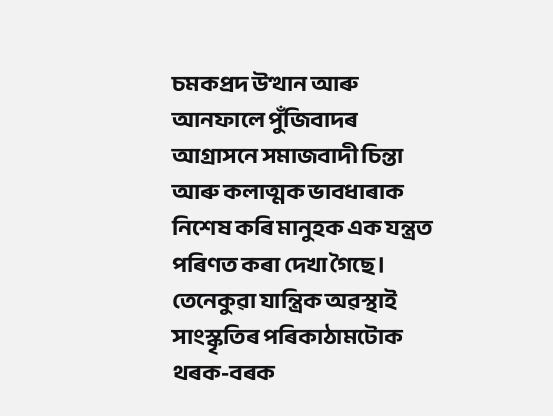চমকপ্ৰদ উত্থান আৰু আনফালে পুঁজিবাদৰ আগ্ৰাসনে সমাজবাদী চিন্তা আৰু কলাত্মক ভাবধাৰাক নিশেষ কৰি মানুহক এক যন্ত্ৰত পৰিণত কৰা দেখা গৈছে। তেনেকুৱা যান্ত্ৰিক অৱস্থাই সাংস্কৃতিৰ পৰিকাঠামটোক থৰক-বৰক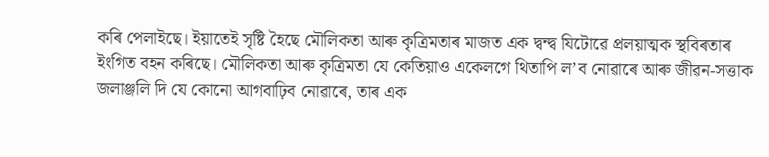কৰি পেলাইছে। ইয়াতেই সৃষ্টি হৈছে মৌলিকতা আৰু কৃত্ৰিমতাৰ মাজত এক দ্বন্দ্ব যিটোৱে প্ৰলয়াত্মক স্থবিৰতাৰ ইংগিত বহন কৰিছে। মৌলিকতা আৰু কৃত্ৰিমতা যে কেতিয়াও একেলগে থিতাপি ল’ব নোৱাৰে আৰু জীৱন-সত্তাক জলাঞ্জলি দি যে কোনো আগবাঢ়িব নোৱাৰে, তাৰ এক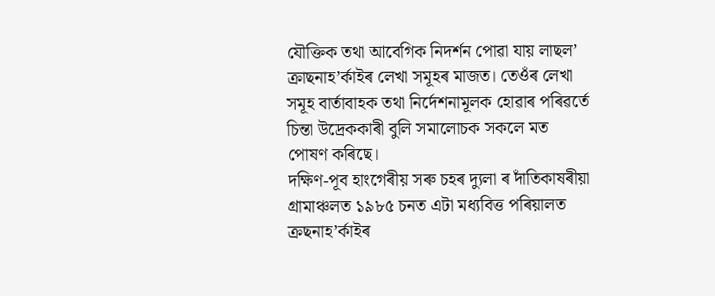যৌক্তিক তথা আবেগিক নিদৰ্শন পোৱা যায় লাছল’ ক্ৰাছনাহ’ৰ্কাইৰ লেখা সমূহৰ মাজত। তেওঁৰ লেখা সমূহ বাৰ্তাবাহক তথা নিৰ্দেশনামূলক হোৱাৰ পৰিৱৰ্তে চিন্তা উদ্ৰেককাৰী বুলি সমালোচক সকলে মত পোষণ কৰিছে।
দক্ষিণ-পূব হাংগেৰীয় সৰু চহৰ দ্যুলা ৰ দাঁতিকাষৰীয়া গ্ৰামাঞ্চলত ১৯৮৫ চনত এটা মধ্যবিত্ত পৰিয়ালত ক্ৰছনাহ’ৰ্কাইৰ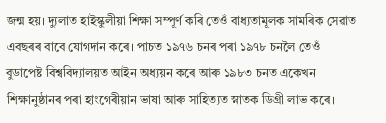জন্ম হয়। দ্যুলাত হাইস্কুলীয়া শিক্ষা সম্পূৰ্ণ কৰি তেওঁ বাধ্যতামূলক সামৰিক সেৱাত এবছৰৰ বাবে যোগদান কৰে। পাচত ১৯৭৬ চনৰ পৰা ১৯৭৮ চনলৈ তেওঁ বুডাপেষ্ট বিশ্ববিদ্যালয়ত আইন অধ্যয়ন কৰে আৰু ১৯৮৩ চনত একেখন শিক্ষানুষ্ঠানৰ পৰা হাংগেৰীয়ান ভাষা আৰু সাহিত্যত স্নাতক ডিগ্ৰী লাভ কৰে।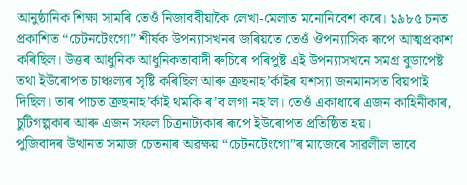আনুষ্ঠানিক শিক্ষা সামৰি তেওঁ নিজাববীয়াকৈ লেখা-মেলাত মনোনিবেশ কৰে। ১৯৮৫ চনত প্ৰকাশিত “চেটনটেংগো” শীৰ্ষক উপন্যাসখনৰ জৰিয়তে তেওঁ ঔপন্যাসিক ৰূপে আত্মপ্ৰকাশ কৰিছিল। উত্তৰ আধুনিক আধুনিকতাবাদী ৰুচিৰে পৰিপুষ্ট এই উপন্যাসখনে সমগ্ৰ বুডাপেষ্ট তথা ইউৰোপত চাঞ্চল্যৰ সৃষ্টি কৰিছিল আৰু ক্ৰছনাহ’ৰ্কাইৰ যশস্যা জনমানসত বিয়পাই দিছিল। তাৰ পাচত ক্ৰছনাহ’ৰ্কাই থমকি ৰ’ব লগা নহ’ল। তেওঁ একাধাৰে এজন কাহিনীকাৰ, চুটিগল্পকাৰ আৰু এজন সফল চিত্ৰনাট্যকাৰ ৰূপে ইউৰোপত প্ৰতিষ্ঠিত হয়।
পুজিবাদৰ উত্থানত সমাজ চেতনাৰ অৱক্ষয় “চেটনটেংগো”ৰ মাজেৰে সাৱলীল ভাবে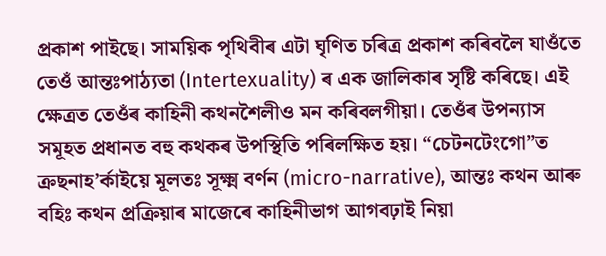প্ৰকাশ পাইছে। সাময়িক পৃথিবীৰ এটা ঘৃণিত চৰিত্ৰ প্ৰকাশ কৰিবলৈ যাওঁতে তেওঁ আন্তঃপাঠ্যতা (Intertexuality) ৰ এক জালিকাৰ সৃষ্টি কৰিছে। এই ক্ষেত্ৰত তেওঁৰ কাহিনী কথনশৈলীও মন কৰিবলগীয়া। তেওঁৰ উপন্যাস সমূহত প্ৰধানত বহু কথকৰ উপস্থিতি পৰিলক্ষিত হয়। “চেটনটেংগো”ত ক্ৰছনাহ’ৰ্কাইয়ে মূলতঃ সূক্ষ্ম বৰ্ণন (micro-narrative), আন্তঃ কথন আৰু বহিঃ কথন প্ৰক্ৰিয়াৰ মাজেৰে কাহিনীভাগ আগবঢ়াই নিয়া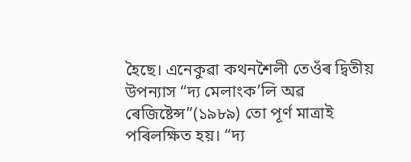হৈছে। এনেকুৱা কথনশৈলী তেওঁৰ দ্বিতীয় উপন্যাস “দ্য মেলাংক’লি অৱ ৰেজিষ্টেন্স”(১৯৮৯) তো পূৰ্ণ মাত্ৰাই পৰিলক্ষিত হয়। “দ্য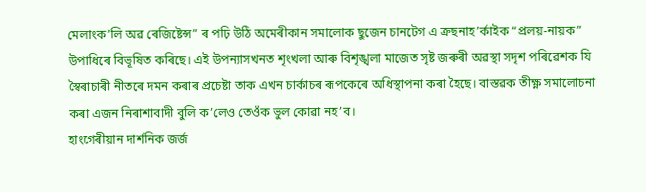মেলাংক’লি অৱ ৰেজিষ্টেন্স” ৰ পঢ়ি উঠি অমেৰীকান সমালোক ছুজেন চানটেগ এ ক্ৰছনাহ’ৰ্কাইক “প্ৰলয়-নায়ক” উপাধিৰে বিভূষিত কৰিছে। এই উপন্যাসখনত শৃংখলা আৰু বিশৃঙ্খলা মাজেত সৃষ্ট জৰুৰী অৱস্থা সদৃশ পৰিৱেশক যি স্বৈৰাচাৰী নীতৰে দমন কৰাৰ প্ৰচেষ্টা তাক এখন চাৰ্কাচৰ ৰূপকেৰে অধিস্থাপনা কৰা হৈছে। বাস্তৱক তীক্ষ্ণ সমালোচনা কৰা এজন নিৰাশাবাদী বুলি ক’লেও তেওঁক ভুল কোৱা নহ’ব।
হাংগেৰীয়ান দাৰ্শনিক জৰ্জ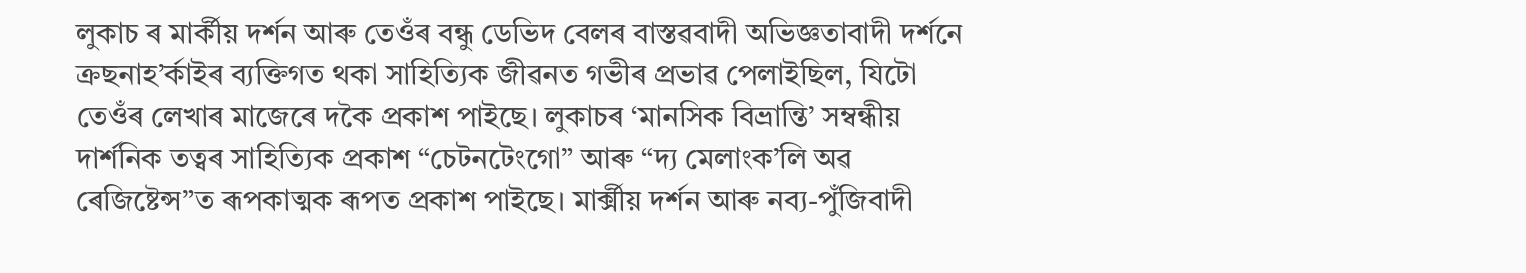লুকাচ ৰ মাৰ্কীয় দৰ্শন আৰু তেওঁৰ বন্ধু ডেভিদ বেলৰ বাস্তৱবাদী অভিজ্ঞতাবাদী দৰ্শনে ক্ৰছনাহ’ৰ্কাইৰ ব্যক্তিগত থকা সাহিত্যিক জীৱনত গভীৰ প্ৰভাৱ পেলাইছিল, যিটো তেওঁৰ লেখাৰ মাজেৰে দকৈ প্ৰকাশ পাইছে। লুকাচৰ ‘মানসিক বিভ্ৰান্তি’ সম্বন্ধীয় দাৰ্শনিক তত্বৰ সাহিত্যিক প্ৰকাশ “চেটনটেংগো” আৰু “দ্য মেলাংক’লি অৱ ৰেজিষ্টেন্স”ত ৰূপকাত্মক ৰূপত প্ৰকাশ পাইছে। মাৰ্ক্সীয় দৰ্শন আৰু নব্য-পুঁজিবাদী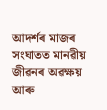আদৰ্শৰ মাজৰ সংঘাতত মানৱীয় জীৱনৰ অৱক্ষয় আৰু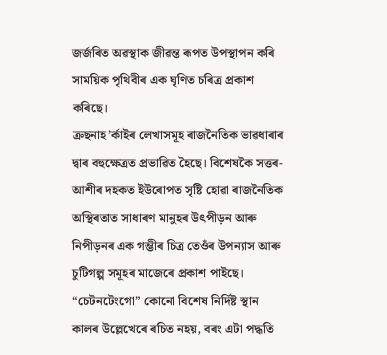জৰ্জৰিত অৱস্থাক জীৱন্ত ৰূপত উপস্থাপন কৰি সাময়িক পৃথিবীৰ এক ঘৃণিত চৰিত্ৰ প্ৰকাশ কৰিছে।
ক্ৰছনাহ’ৰ্কাইৰ লেখাসমূহ ৰাজনৈতিক ভাৱধাৰাৰ দ্বাৰ বহুক্ষেত্ৰত প্ৰভাৱিত হৈছে। বিশেষকৈ সত্তৰ- আশীৰ দহকত ইউৰোপত সৃষ্টি হোৱা ৰাজনৈতিক অস্থিৰতাত সাধাৰণ মানুহৰ উৎপীড়ন আৰু নিপীড়নৰ এক গম্ভীৰ চিত্ৰ তেওঁৰ উপন্যাস আৰু চুটিগল্প সমূহৰ মাজেৰে প্ৰকাশ পাইছে। “চেটনটেংগো” কোনো বিশেষ নিৰ্দিষ্ট স্থান কালৰ উল্লেখেৰে ৰচিত নহয়, বৰং এটা পদ্ধতি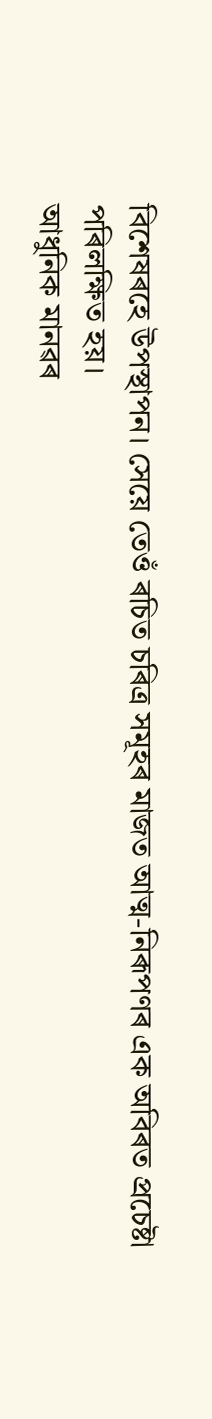বিশেষৰহে উপস্থাপন। সেয়ে তেওঁ ৰচিত চৰিত্ৰ সমূহৰ মাজত আত্ম-নিৰূপণৰ এক অবিৰত প্ৰচেষ্টা পৰিলক্ষিত হয়।
আধুনিক মানৱৰ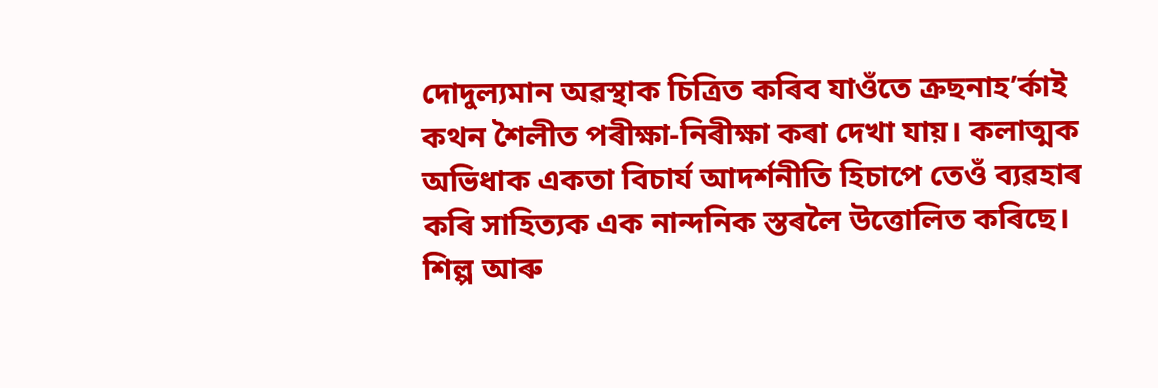দোদুল্যমান অৱস্থাক চিত্ৰিত কৰিব যাওঁতে ক্ৰছনাহ’ৰ্কাই কথন শৈলীত পৰীক্ষা-নিৰীক্ষা কৰা দেখা যায়। কলাত্মক অভিধাক একতা বিচাৰ্য আদৰ্শনীতি হিচাপে তেওঁ ব্যৱহাৰ কৰি সাহিত্যক এক নান্দনিক স্তৰলৈ উত্তোলিত কৰিছে। শিল্প আৰু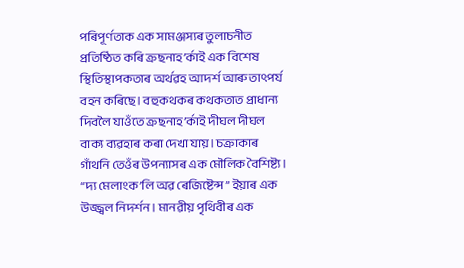পৰিপূৰ্ণতাক এক সামঞ্জস্যৰ তুলাচনীত প্ৰতিষ্ঠিত কৰি ক্ৰছনাহ’ৰ্কাই এক বিশেষ স্থিতিস্থাপকতাৰ অৰ্থৱহ আদৰ্শ আৰু তাৎপৰ্য বহন কৰিছে। বহুকথকৰ কথকতাত প্ৰাধান্য দিবলৈ যাওঁতে ক্ৰছনাহ’ৰ্কাই দীঘল দীঘল বাক্য ব্যৱহাৰ কৰা দেখা যায়। চক্ৰাকাৰ গাঁথনি তেওঁৰ উপন্যাসৰ এক মৌলিক বৈশিষ্ট্য। “দ্য মেলাংক’লি অৱ ৰেজিষ্টেন্স” ইয়াৰ এক উজ্জ্বল নিদৰ্শন। মানৱীয় পৃথিবীৰ এক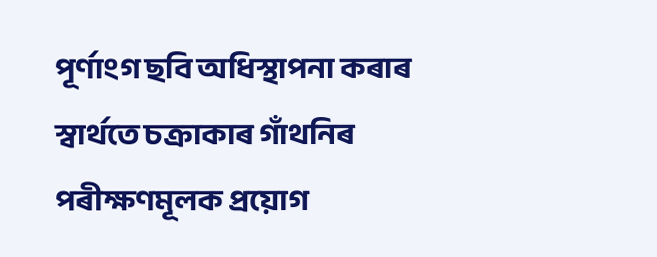পূৰ্ণাংগ ছবি অধিস্থাপনা কৰাৰ স্বাৰ্থতে চক্ৰাকাৰ গাঁথনিৰ পৰীক্ষণমূলক প্ৰয়োগ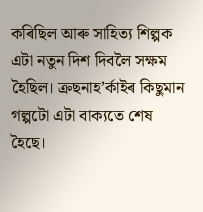কৰিছিল আৰু সাহিত্য শিল্পক এটা নতুন দিশ দিবলৈ সক্ষম হৈছিল। ক্ৰছনাহ’ৰ্কাইৰ কিছুমান গল্পটো এটা বাক্যতে শেষ হৈছে।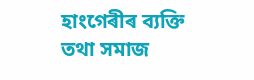হাংগেৰীৰ ব্যক্তি তথা সমাজ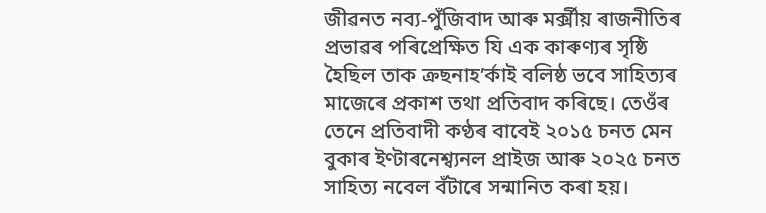জীৱনত নব্য-পুঁজিবাদ আৰু মৰ্ক্সীয় ৰাজনীতিৰ প্ৰভাৱৰ পৰিপ্ৰেক্ষিত যি এক কাৰুণ্যৰ সৃষ্ঠি হৈছিল তাক ক্ৰছনাহ’ৰ্কাই বলিষ্ঠ ভবে সাহিত্যৰ মাজেৰে প্ৰকাশ তথা প্ৰতিবাদ কৰিছে। তেওঁৰ তেনে প্ৰতিবাদী কণ্ঠৰ বাবেই ২০১৫ চনত মেন বুকাৰ ইণ্টাৰনেশ্ব্যনল প্ৰাইজ আৰু ২০২৫ চনত সাহিত্য নবেল বঁটাৰে সন্মানিত কৰা হয়।